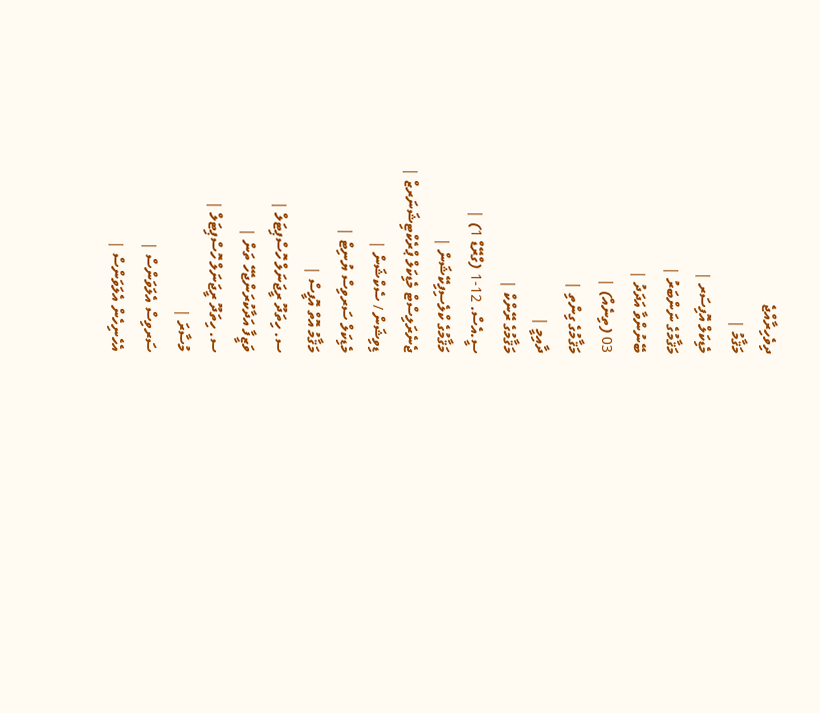ދިވެހިރާއްޖެ
މަޤާމު |
މެޑިކަލް އޮފިސަރ |
މަޤާމުގެ ނަންބަރު |
ބޭނުންވާ އަދަދު |
03 (ތިނެއް) |
މަޤާމުގެ ގިންތި |
ދާއިމީ |
މަޤާމުގެ ރޭންކް |
ސީ.އެސް. 12-1 (ގްރޭޑް 1) |
މަޤާމުގެ ކްލެސިފިކޭޝަން |
ޖެނެރަލިސްޓް މެޑިކަލް ޕްރެކްޓިޝަނަރޒް |
ޑިވިޝަން / ސެކްޝަން |
މެޑިކަލް ސަރވިސް ޔުނިޓް |
މަޤާމު އޮތް އޮފީސް |
ސ. ހިތަދޫ ރީޖަނަލް ހޮސްޕިޓަލް |
ވަޒީފާ އަދާކުރަންޖެހޭ ތަން |
ސ. ހިތަދޫ ރީޖަނަލް ހޮސްޕިޓަލް |
މުސާރަ |
ސަރވިސް އެލަވަންސް |
އެހެނިހެން އެލަވަންސް |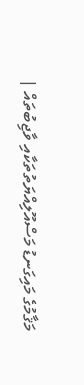މަޤާމުގެ މައިގަނޑު މަސްއޫލިއްޔަތުތަކާއި ވާޖިބުތައް |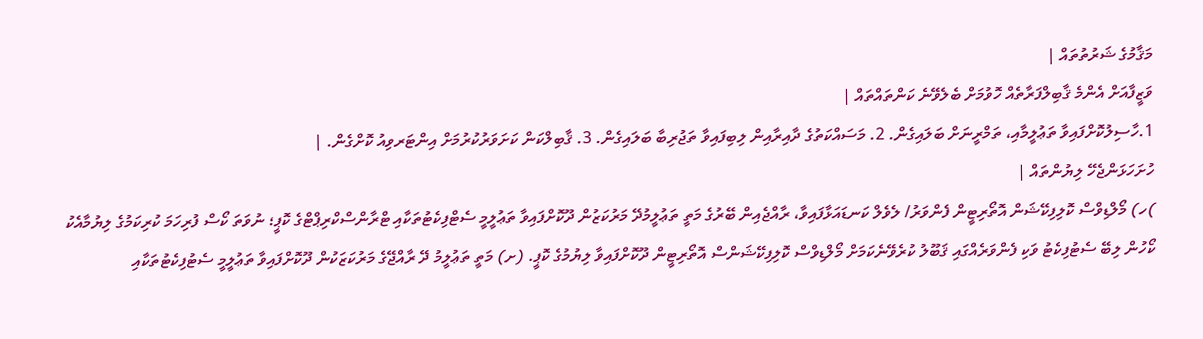މަޤާމުގެ ޝަރުތުތައް |
ވަޒީފާއަށް އެންމެ ޤާބިލްފަރާތެއް ހޮވުމަށް ބެލެވޭނެ ކަންތައްތައް |
1.ހާސިލުކޮށްފައިވާ ތަޢުލީމާއި، ތަމްރީނަށް ބަލައިގެން. 2. މަސައްކަތުގެ ދާއިރާއިން ލިބިފައިވާ ތަޖުރިބާ ބަލައިގެން. 3. ޤާބިލްކަން ކަށަވަރުކުރުމަށް އިންޓަރވިއު ކޮށްގެން. |
ހުށަހަޅަންޖެހޭ ލިޔުންތައް |
)ހ) މޯލްޑިވްސް ކޮލިފިކޭޝަން އޮތޯރިޓީން ފެންވަރު/ ލެވެލް ކަނޑައަޅާފައިވާ، ރާއްޖެއިން ބޭރުގެ މަތީ ތަޢުލީމުދޭ މަރުކަޒުން ދޫކޮށްފައިވާ ތަޢުލީމީ ސެޓްފިކެޓުތަކާއި ޓްރާންސްކްރިޕްޓްގެ ކޮޕީ؛ ނުވަތަ ކޯސް ފުރިހަމަ ކުރިކަމުގެ ލިޔުމާއެކު ކޯހުން ލިބޭ ސެޓުފިކެޓު ވަކި ފެންވަރެއްގައި ޤަބޫލު ކުރެވޭނެކަމަށް މޯލްޑިވްސް ކޮލިފިކޭޝަންސް އޮތޯރިޓީން ދޫކޮށްފައިވާ ލިޔުމުގެ ކޮޕީ. (ށ) މަތީ ތަޢުލީމު ދޭ ރާއްޖޭގެ މަރުކަޒަކުން ދޫކޮށްފައިވާ ތަޢުލީމީ ސެޓުފިކެޓުތަކާއި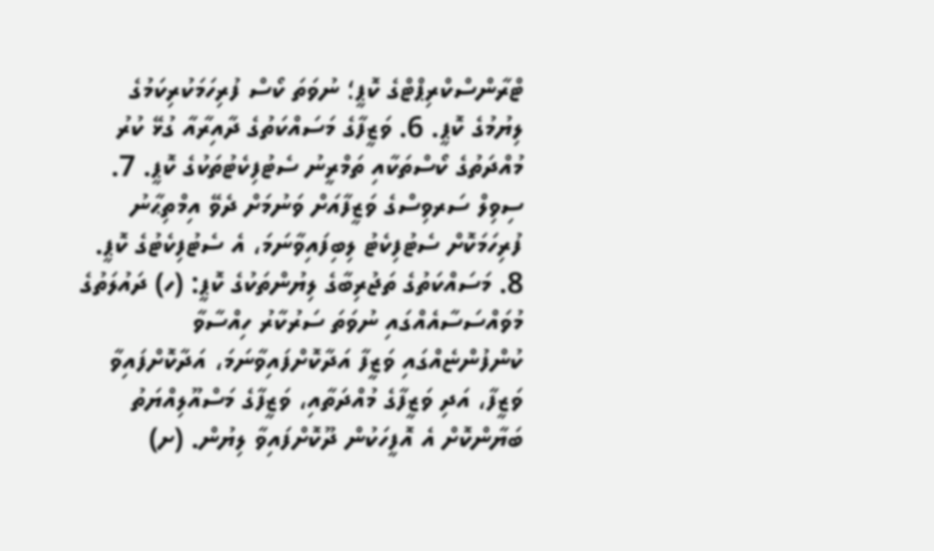ޓްރާންސްކްރިޕްޓްގެ ކޮޕީ؛ ނުވަތަ ކޯސް ފުރިހަމަކުރިކަމުގެ ލިޔުމުގެ ކޮޕީ. 6. ވަޒީފާގެ މަސައްކަތުގެ ދާއިރާއާ ގުޅޭ ކުރު މުއްދަތުގެ ކޯސްތަކާއި ތަމްރީނު ސެޓުފިކެޓުތަކުގެ ކޮޕީ. 7. ސިވިލް ސަރވިސްގެ ވަޒީފާއަށް ވަނުމަށް ދެވޭ އިމްތިޙާނު ފުރިހަމަކޮށް ސެޓުފިކެޓު ލިބިފައިވާނަމަ، އެ ސެޓުފިކެޓުގެ ކޮޕީ. 8. މަސައްކަތުގެ ތަޖުރިބާގެ ލިޔުންތަކުގެ ކޮޕީ: (ހ) ދައުލަތުގެ މުވައްސަސާއެއްގައި ނުވަތަ ސަރުކާރު ހިއްސާވާ ކުންފުންޏެއްގައި ވަޒީފާ އަދާކޮށްފައިވާނަމަ، އަދާކޮށްފައިވާ ވަޒީފާ، އަދި ވަޒީފާގެ މުއްދަތާއި، ވަޒީފާގެ މަސްއޫލިއްޔަތު ބަޔާންކޮށް އެ އޮފީހަކުން ދޫކޮށްފައިވާ ލިޔުން. (ށ)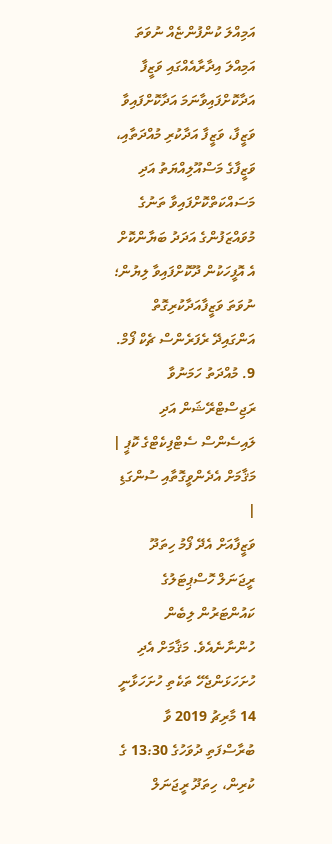އަމިއްލަ ކުންފުންޏެއް ނުވަތަ އަމިއްލަ އިދާރާއެއްގައި ވަޒީފާ އަދާކޮށްފައިވާނަމަ އަދާކޮށްފައިވާ ވަޒީފާ، ވަޒީފާ އަދާކުރި މުއްދަތާއި، ވަޒީފާގެ މަސްއޫލިއްޔަތު އަދި މަސައްކަތްކޮށްފައިވާ ތަނުގެ މުވައްޒަފުންގެ އަދަދު ބަޔާންކޮށް އެ އޮފީހަކުން ދޫކޮށްފައިވާ ލިޔުން؛ ނުވަތަ ވަޒީފާއަދާކުރިގޮތް އަންގައިދޭ ރެފަރެންސް ޗެކް ފޯމް. 9. މުއްދަތު ހަމަނުވާ ރަޖިސްޓްރޭޝަން އަދި ލައިސެންސް ސެޓްފިކެޓްގެ ކޮޕީ |
މަޤާމަށް އެދެންވީގޮތާއި ސުންގަޑި |
ވަޒީފާއަށް އެދޭ ފޯމު ހިތަދޫ ރީޖަނަލް ހޮސްޕިޓަލުގެ ކައުންޓަރުން ލިބެން ހުންނާނެއެވެ. މަޤާމަށް އެދި ހުށަހަޅަންޖެހޭ ތަކެތި ހުށަހަޅާނީ 14 މާރިޗު 2019 ވާ ބުރާސްފަތި ދުވަހުގެ 13:30 ގެ ކުރިން، ހިތަދޫ ރީޖަނަލް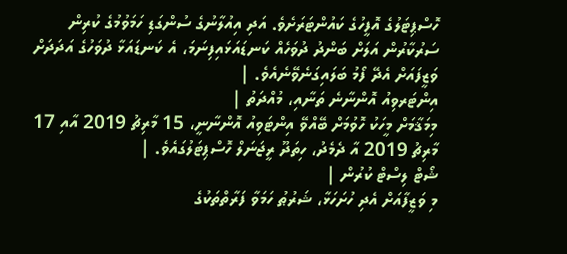ހޮސްޕިޓަލުގެ އޮފީހުގެ ކައުންޓަރަށެވެ. އަދި އިއުލާނުގެ ސުންގަޑި ހަމަވުމުގެ ކުރިން ސަރުކާރުން އަލަށް ބަންދު ދުވަހެއް ކަނޑައަޅައިފިނަމަ، އެ ކަނޑައަޅާ ދުވަހުގެ އަދަދަށް ވަޒީފައަށް އެދޭ ފޯމު ބަލައިގަނެވޭނެއެވެ. |
އިންޓަރވިއު އޮންނާނެ ތަނާއި، މުއްދަތު |
މިމަޤާމަށް މީހަކު ހޮވުމަށް ބޭއްވޭ އިންޓަވިއު އޮންނާނީ، 15 މާރިޗު 2019 އާއި 17 މާރިޗު 2019 އާ ދެމެދު، ހިތަދޫ ރީޖަނަލް ހޮސްޕިޓަލުގައެވެ. |
ޝޯޓް ލިސްޓް ކުރުން |
މި ވަޒީފާއަށް އެދި ހުށަހަޅާ، ޝަރުޠު ހަމަވާ ފަރާތްތަކުގެ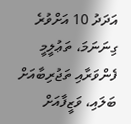އަދަދު 10 އަށްވުރެ ގިނަނަމަ، ތަޢުލީމީ ފެންވަރާއި ތަޖުރިބާއަށް ބަލައި، ވަޒީފާއަށް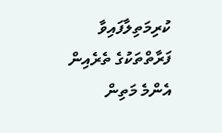ކުރިމަތިލާފައިވާ ފަރާތްތަކުގެ ތެރެއިން އެންމެ މަތިން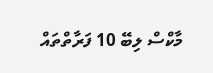މާކްސް ލިބޭ 10 ފަރާތްތައް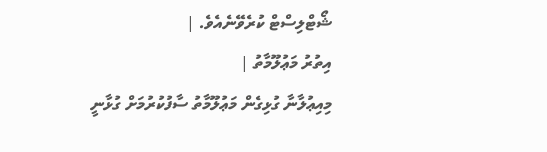ޝޯޓްލިސްޓް ކުރެވޭނެއެވެ. |
އިތުރު މަޢުލޫމާތު |
މިއިޢުލާނާ ގުޅިގެން މަޢުލޫމާތު ސާފުކުރުމަށް ގުޅާނީ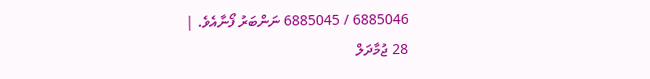6885046 / 6885045 ނަންބަރު ފޯނާއެވެ. |
28 ޖުމާދަލް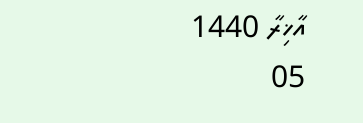އާޚިރާ 1440
05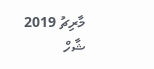މާރިޗު 2019
ޝާހް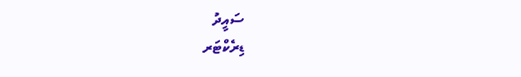ސައީދު
ޑިރެކްޓަރ